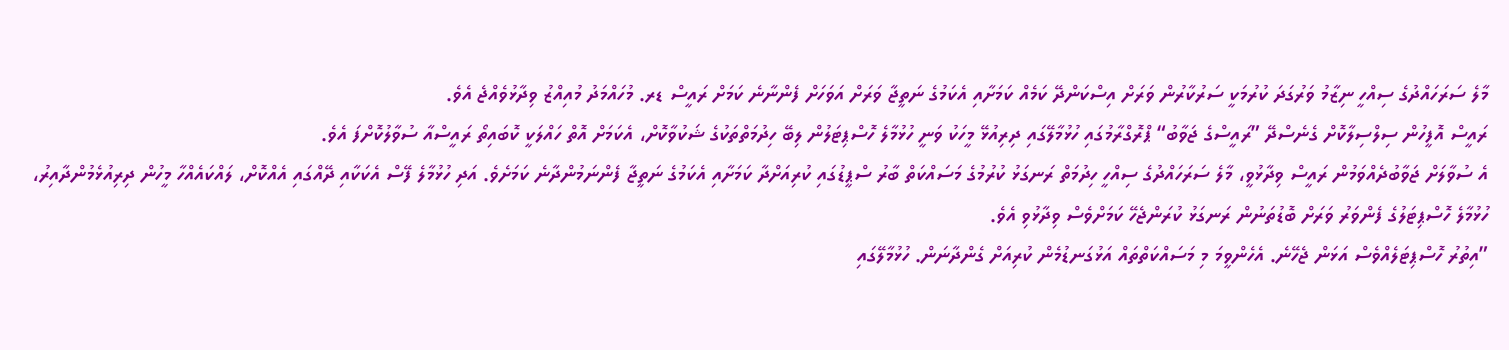މާލެ ސަރަހައްދުގެ ސިއްހީ ނިޒާމު ވަރުގަދަ ކުރުމަކީ ސަރުކާރުން ވަރަށް އިސްކަންދޭ ކަމެއް ކަމަށާއި އެކަމުގެ ނަތީޖާ ވަރަށް އަވަހަށް ފެންނާނެ ކަމަށް ރައީސް ޑރ. މުހައްމަދު މުއިއްޒު ވިދާޅުވެއްޖެ އެވެ.
ރައީސް އޮފީހުން ސިލްސިލާކޮށް ގެނެސްދޭ ”ރައީސްގެ ޖަވާބު“ ޕްރޮގްރާމުގައި ހުޅުމާލޭގައި ދިރިއުޅޭ މީހަކު ވަނީ ހުޅުމާލެ ހޮސްޕިޓަލުން ލިބޭ ހިދުމަތްތަކުގެ ޝަކުވާކޮށް، އެކަމަށް އޮތް ހައްލަކީ ކޮބައިތޯ ރައީސްއާ ސުވާލުކޮށްފަ އެވެ.
އެ ސުވާލަށް ޖަވާބުދެއްވަމުން ރައީސް ވިދާޅުވީ، މާލެ ސަރަހައްދުގެ ސިއްހީ ހިދުމަތް ރަނގަޅު ކުރުމުގެ މަސައްކަތް ބާރު ސްޕީޑުގައި ކުރިއަށްދާ ކަމަށާއި އެކަމުގެ ނަތީޖާ ފެންނަމުންދާނެ ކަމަށެވެ. އަދި ހުޅުމާލެ ފޭސް އެކަކާއި ދޭއްގައި އެއްކޮށް، ލައްކައެއްހާ މީހުން ދިރިއުޅެމުންދާއިރު، ހުޅުމާލެ ހޮސްޕިޓަލުގެ ފެންވަރު ވަރަށް ބޮޑުތަނުން ރަނގަޅު ކުރަންޖެހޭ ކަމަށްވެސް ވިދާޅުވި އެވެ.
”އިތުރު ހޮސްޕިޓަލެއްވެސް އަޅަން ޖެހޭނެ. އެހެންވީމަ މި މަސައްކަތްތައް އަޅުގަނޑުމެން ކުރިއަށް ގެންދާނަން. ހުޅުމާލޭގައި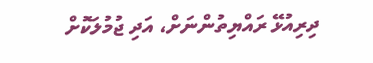ދިރިއުޅޭ ރައްޔިތުންނަށް، އަދި ޖުމުލަކޮށް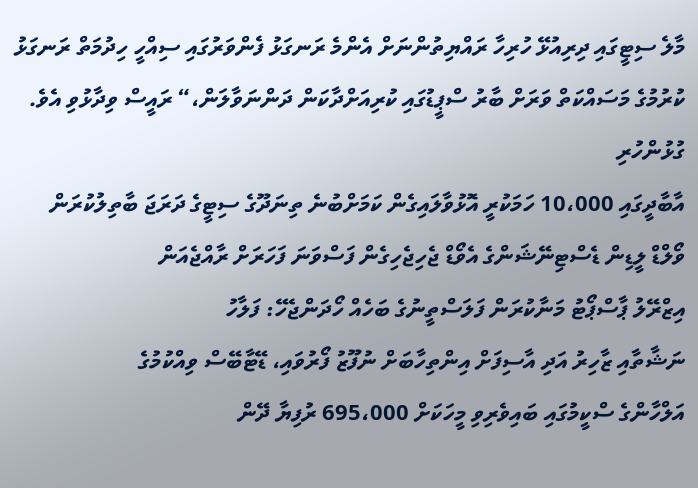މާލެ ސިޓީގައި ދިރިއުޅޭ ހުރިހާ ރައްޔިތުންނަށް އެންމެ ރަނގަޅު ފެންވަރުގައި ސިއްހީ ހިދުމަތް ރަނގަޅު ކުރުމުގެ މަސައްކަތް ވަރަށް ބާރު ސްޕީޑުގައި ކުރިއަށްދާކަން ދަންނަވާލަން،“ ރައީސް ވިދާޅުވި އެވެ.
ގުޅުންހުރި
އާބާދީގައި 10،000 ހަމަކުރީ އޮޅުވާލައިގެން ކަމަށްބުނެ ތިނަދޫގެ ސިޓީގެ ދަރަޖަ ބާތިލުކުރަން
ވޯލްޑް ލީޑިން ޑެސްޓިނޭޝަންގެ އެވޯޑް ޖެހިޖެހިގެން ފަސްވަނަ ފަހަރަށް ރާއްޖެއަން
އިޒްރޭލު ޕާސްޕޯޓު މަނާކުރަން ފަލަސްތީނުގެ ބަހެއް ހޯދަންޖެހޭ: ފަލާހު
ނަޝާތާއި ޒާހިރު އަދި އާސިފަށް އިންތިހާބަށް ނުފޫޒު ފޯރުވައި، ޑޭޓާބޭސް ވިއްކުމުގެ
އަލްހާންގެ ސްކީމުގައި ބައިވެރިވި މީހަކަށް 695،000 ރުފިޔާ ދޭން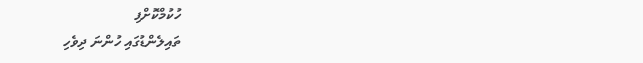ހުކުމްކޮށްފި
ތައިލެންޑުގައި ހުންނަ ދިވެހި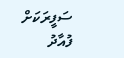ސަފީރަކަށް ފުއާދު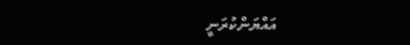އައްޔަންކުރަނީ